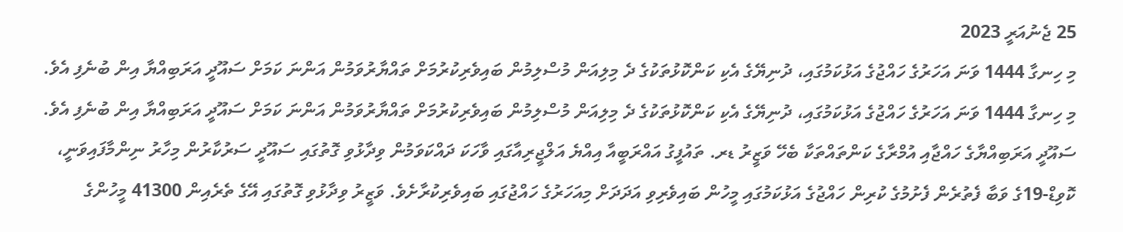25 ޖެނުއަރީ 2023
މި ހިނގާ 1444 ވަނަ އަހަރުގެ ހައްޖުގެ އަޅުކަމުގައި، ދުނިޔޭގެ އެކި ކަންކޮޅުތަކުގެ ދެ މިލިއަން މުސްލިމުން ބައިވެރިކުރުމަށް ތައްޔާރުވަމުން އަންނަ ކަމަށް ސައޫދީ އަރަބިއްޔާ އިން ބުނެފި އެވެ.
މި ހިނގާ 1444 ވަނަ އަހަރުގެ ހައްޖުގެ އަޅުކަމުގައި، ދުނިޔޭގެ އެކި ކަންކޮޅުތަކުގެ ދެ މިލިއަން މުސްލިމުން ބައިވެރިކުރުމަށް ތައްޔާރުވަމުން އަންނަ ކަމަށް ސައޫދީ އަރަބިއްޔާ އިން ބުނެފި އެވެ.
ސައޫދީ އަރަބިއްޔާގެ ހައްޖާއި އުމްރާގެ ކަންތައްތަކާ ބެހޭ ވަޒީރު ޑރ. ތައުފީގު އައްރަބީއާ އިއްޔެ އަލްޖީރިއާގައި ވާހަކަ ދައްކަވަމުން ވިދާޅުވި ގޮތުގައި ސައޫދީ ސަރުކާރުން މިހާރު ނިންމާފައިވަނީ، ކޮވިޑް-19ގެ ވަބާ ފެތުރެން ފެށުމުގެ ކުރިން ހައްޖުގެ އަޅުކަމުގައި މީހުން ބައިވެރިވި އަދަދަށް މިއަހަރުގެ ހައްޖުގައި ބައިވެރިކުރާށެވެ. ވަޒީރު ވިދާޅުވި ގޮތުގައި އޭގެ ތެރެއިން 41300 މީހުންގެ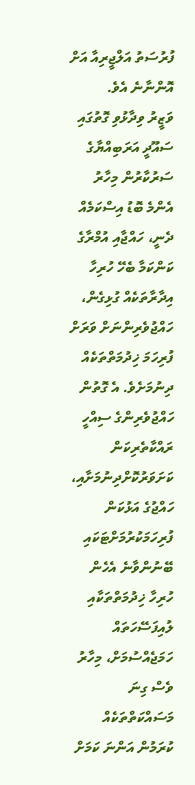ފުރުސަތު އަލްޖީރިއާ އަށް އޮންނާނެ އެވެ.
ވަޒީރު ވިދާޅުވި ގޮތުގައި ސައޫދީ އަރަބިއްޔާގެ ސަރުކާރުން މިހާރު އެންމެ ބޮޑު އިސްކަމެއް ދެނީ، ހައްޖާއި އުމްރާގެ ކަންކަމާ ބެހޭ ހުރިހާ އިދާރާތަކެއް ގުޅިގެން، ހައްޖުވެރިންނަށް ވަރަށް ފުރިހަމަ ޚިދުމަތްތަކެއް ދިނުމަށެވެ. އެ ގޮތުން ހައްޖުވެރިންގެ ސިއްހީ ރައްކާތެރިކަން ކަށަވަރުކޮށްދިނުމަށާއި، ހައްޖުގެ އަޅުކަން ފުރިހަމަކުރުމަށްޓަކައި ބޭނުންވާނެ އެހެން ހުރިހާ ޚިދުމަތްތަކާއި ލުއިފަސޭހަތައް ހަމަޖެއްސުމަށް، މިހާރު ވެސް ގިނަ މަސައްކަތްތަކެއް ކުރަމުން އަންނަ ކަމަށް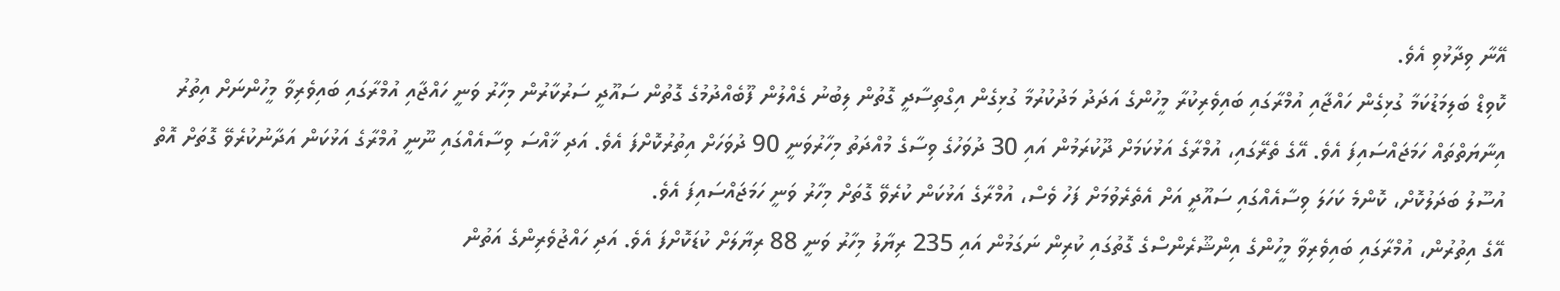އޭނާ ވިދާޅުވި އެވެ.
ކޮވިޑް ބަލިމަޑުކަމާ ގުޅިގެން ހައްޖާއި އުމްރާގައި ބައިވެރިކުރާ މީހުންގެ އަދަދު މަދުކުރުމާ ގުޅިގެން އިގްތިސާދީ ގޮތުން ލިބުނު ގެއްލުން ފޫބެއްދުމުގެ ގޮތުން ސައޫދީ ސަރުކާރުން މިހާރު ވަނީ ހައްޖާއި އުމްރާގައި ބައިވެރިވާ މީހުންނަށް އިތުރު އިނާޔަތްތައް ހަމަޖައްސައިފަ އެވެ. އޭގެ ތެރޭގައި، އުމްރާގެ އަޅުކަމަށް ދޫކުރަމުން އައި 30 ދުވަހުގެ ވިސާގެ މުއްދަތު މިހާރުވަނީ 90 ދުވަހަށް އިތުރުކޮށްފަ އެވެ. އަދި ޚާއްސަ ވިސާއެއްގައި ނޫނީ އުމްރާގެ އަޅުކަން އަދާނުކުރެވޭ ގޮތަށް އޮތް އުސޫލު ބަދަލުކޮށް، ކޮންމެ ކަހަލަ ވިސާއެއްގައި ސައޫދީ އަށް އެތެރެވުމަށް ފަހު ވެސް، އުމްރާގެ އަޅުކަން ކުރެވޭ ގޮތަށް މިހާރު ވަނީ ހަމަޖައްސައިފަ އެވެ.
އޭގެ އިތުރުން، އުމްރާގައި ބައިވެރިވާ މީހުންގެ އިންޝޫރެންސްގެ ގޮތުގައި ކުރިން ނަގަމުން އައި 235 ރިޔާލު މިހާރު ވަނީ 88 ރިޔާލަށް ކުޑަކޮށްފަ އެވެ. އަދި ހައްޖުވެރިންގެ އަތުން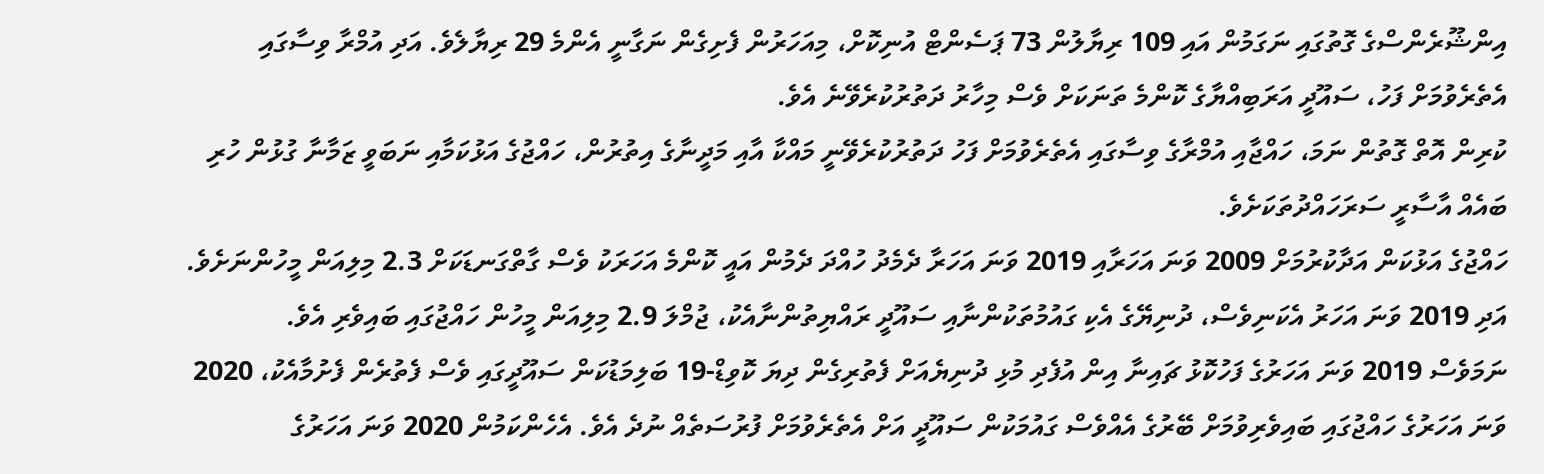އިންޝޫރެންސްގެ ގޮތުގައި ނަގަމުން އައި 109 ރިޔާލުން 73 ޕަސެންޓް އުނިކޮށް، މިއަހަރުން ފެށިގެން ނަގާނީ އެންމެ 29 ރިޔާލެވެ. އަދި އުމްރާ ވިސާގައި އެތެރެވުމަށް ފަހު، ސައޫދީ އަރަބިއްޔާގެ ކޮންމެ ތަނަކަށް ވެސް މިހާރު ދަތުރުކުރެވޭނެ އެވެ.
ކުރިން އޮތް ގޮތުން ނަމަ، ހައްޖާއި އުމްރާގެ ވިސާގައި އެތެރެވުމަށް ފަހު ދަތުރުކުރެވޭނީ މައްކާ އާއި މަދީނާގެ އިތުރުން، ހައްޖުގެ އަޅުކަމާއި ނަބަވީ ޒަމާނާ ގުޅުން ހުރި ބައެއް އާސާރީ ސަރަހައްދުތަކަށެވެ.
ހައްޖުގެ އަޅުކަން އަދާކުރުމަށް 2009 ވަނަ އަހަރާއި 2019 ވަނަ އަހަރާ ދެމެދު ހުއްދަ ދެމުން އައީ ކޮންމެ އަހަރަކު ވެސް ގާތްގަނޑަކަށް 2.3 މިލިއަން މީހުންނަށެވެ. އަދި 2019 ވަނަ އަހަރު އެކަނިވެސް، ދުނިޔޭގެ އެކި ގައުމުތަކުންނާއި ސައޫދީ ރައްޔިތުންނާއެކު، ޖުމްލަ 2.9 މިލިއަން މީހުން ހައްޖުގައި ބައިވެރި އެވެ.
ނަމަވެސް 2019 ވަނަ އަހަރުގެ ފަހުކޮޅު ޗައިނާ އިން އުފެދި މުޅި ދުނިޔެއަށް ފެތުރިގެން ދިޔަ ކޮވިޑް-19 ބަލިމަޑުކަން ސައޫދީގައި ވެސް ފެތުރެން ފެށުމާއެކު، 2020 ވަނަ އަހަރުގެ ހައްޖުގައި ބައިވެރިވުމަށް ބޭރުގެ އެއްވެސް ގައުމަކުން ސައޫދީ އަށް އެތެރެވުމަށް ފުރުސަތެއް ނުދެ އެވެ. އެހެންކަމުން 2020 ވަނަ އަހަރުގެ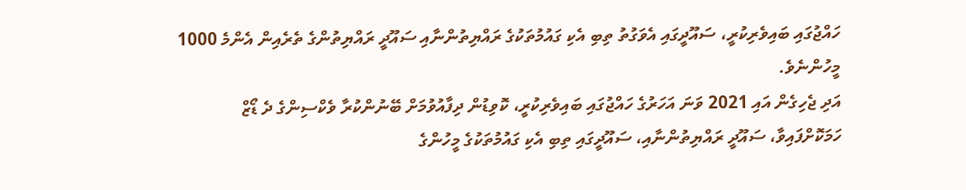ހައްޖުގައި ބައިވެރިކުރީ، ސައޫދީގައި އެވަގުތު ތިބި އެކި ގައުމުތަކުގެ ރައްޔިތުންނާއި ސައޫދީ ރައްޔިތުންގެ ތެރެއިން އެންމެ 1000 މީހުންނެވެ.
އަދި ޖެހިގެން އައި 2021 ވަނަ އަހަރުގެ ހައްޖުގައި ބައިވެރިކުރީ، ކޮވިޑުން ދިފާއުވުމަށް ބޭނުންކުރާ ވެކްސިންގެ ދެ ޑޯޒް ހަމަކޮށްފައިވާ، ސައޫދީ ރައްޔިތުންނާއި، ސައޫދީގައި ތިބި އެކި ގައުމުތަކުގެ މީހުންގެ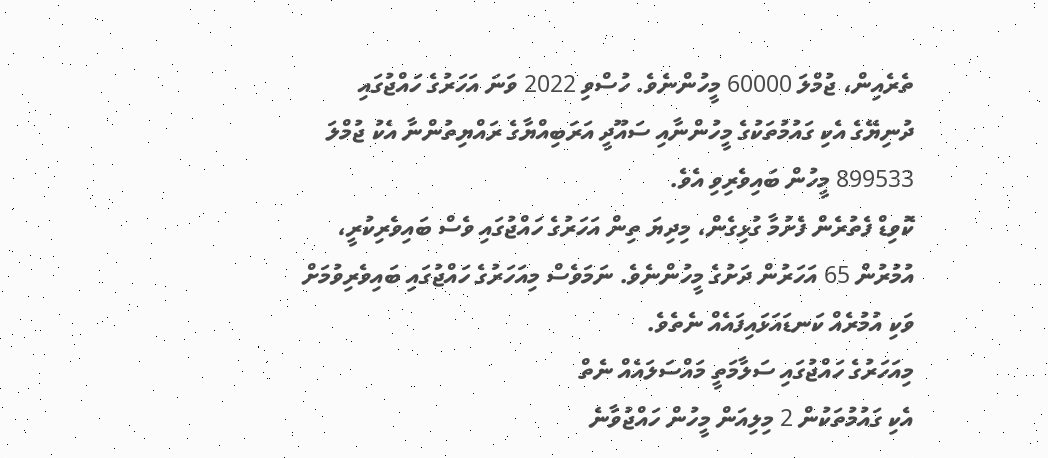ތެރެއިން، ޖުމްލަ 60000 މީހުންނެވެ. ހުސްވި 2022 ވަނަ އަހަރުގެ ހައްޖުގައި ދުނިޔޭގެ އެކި ގައުމުތަކުގެ މީހުންނާއި ސައޫދީ އަރަބިއްޔާގެ ރައްޔިތުންނާ އެކު ޖުމްލަ 899533 މީހުން ބައިވެރިވި އެވެ.
ކޮވިޑް ފެތުރެން ފެށުމާ ގުޅިގެން، މިދިޔަ ތިން އަހަރުގެ ހައްޖުގައި ވެސް ބައިވެރިކުރީ، އުމުރުން 65 އަހަރުން ދަށުގެ މީހުންނެވެ. ނަމަވެސް މިއަހަރުގެ ހައްޖުގައި ބައިވެރިވުމަށް ވަކި އުމުރެއް ކަނޑައަޅައިފައެއް ނެތެވެ.
މިއަހަރުގެ ހައްޖުގައި ސަލާމަތީ މައްސަލައެއް ނެތް
އެކި ގައުމުތަކުން 2 މިލިއަން މީހުން ހައްޖުވާނެ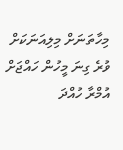މިހާތަނަށް މިލިއަނަކަށް ވުރެ ގިނަ މީހުން ހައްޖަށް
އުމްރާ ހުއްދަ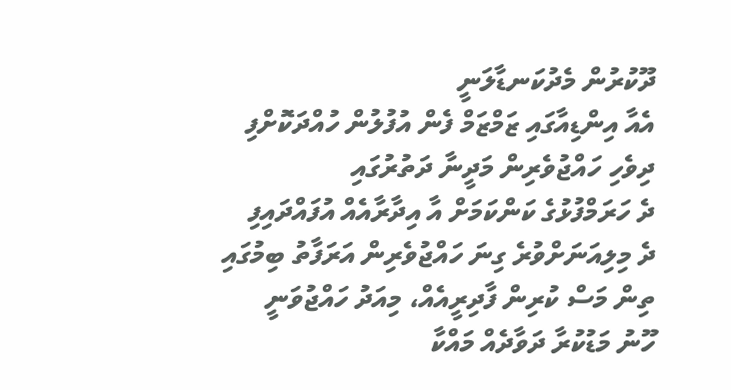ދޫކުރުން މެދުކަނޑާލަނީ
އެއާ އިންޑިއާގައި ޒަމްޒަމް ފެން އުފުލުން ހުއްދަކޮށްފި
ދިވެހި ހައްޖުވެރިން މަދީނާ ދަތުރުގައި
ދެ ހަރަމްފުޅުގެ ކަންކަމަށް އާ އިދާރާއެއް އުފައްދައިފި
ދެ މިލިއަނަށްވުރެ ގިނަ ހައްޖުވެރިން އަރަފާތު ބިމުގައި
ތިން މަސް ކުރިން ފާދިރީއެއް، މިއަދު ހައްޖުވަނީ
ހޫނު މަޑުކުރާ ދަވާދެއް މައްކާ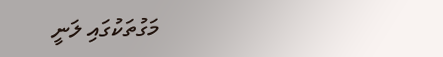މަގުތަކުގައި ލަނީ